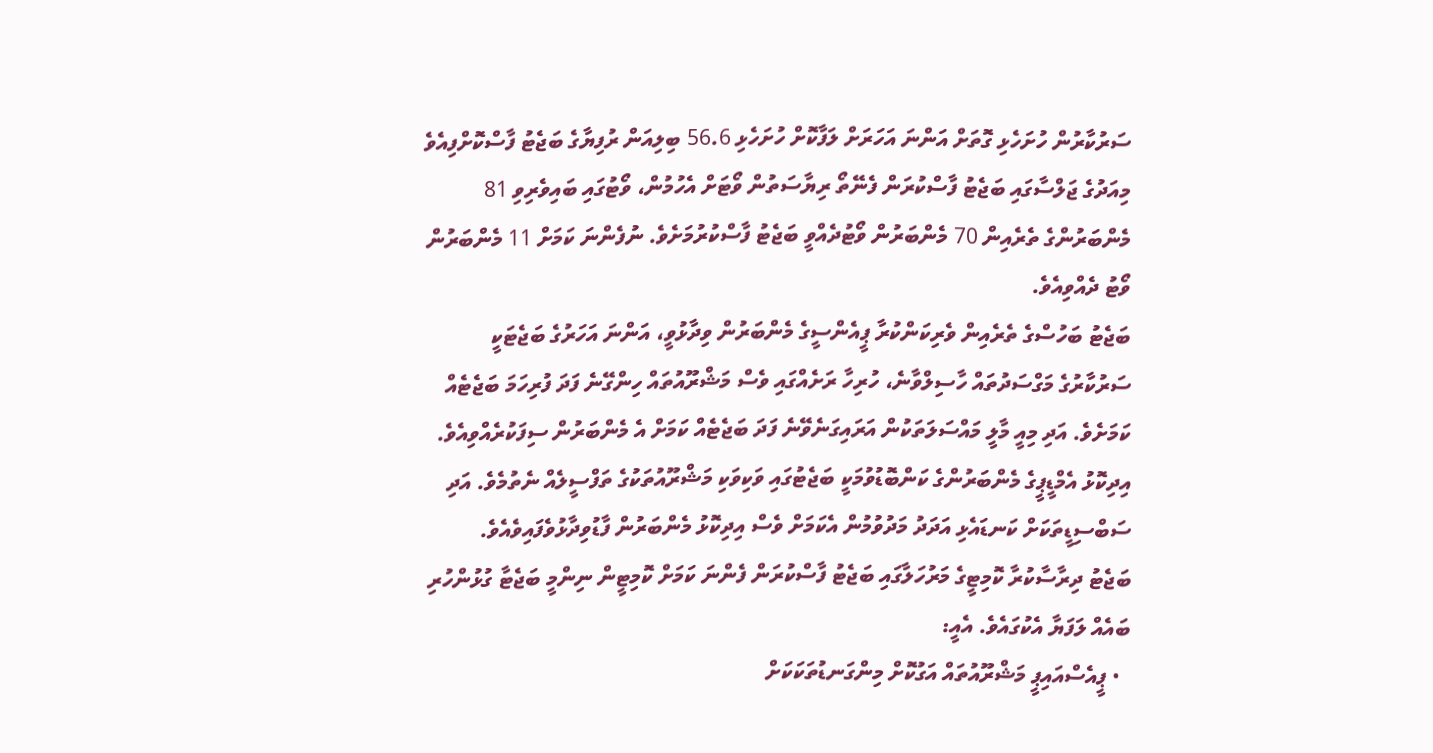ސަރުކާރުން ހުށަހެޅި ގޮތަށް އަންނަ އަހަރަށް ލަފާކޮށް ހުށަހެޅި 56.6 ބިލިއަން ރުފިޔާގެ ބަޖެޓު ފާސްކޮށްފިއެވެ
މިއަދުގެ ޖަލްސާގައި ބަޖެޓު ފާސްކުރަން ފެނޭތޯ ރިޔާސަތުން ވޯޓަށް އެހުމުން، ވޯޓުގައި ބައިވެރިވި 81 މެންބަރުންގެ ތެރެއިން 70 މެންބަރުން ވޯޓުދެއްވީ ބަޖެޓު ފާސްކުރުމަށެވެ. ނުފެންނަ ކަމަށް 11 މެންބަރުން ވޯޓު ދެއްވިއެވެ.
ބަޖެޓު ބަހުސްގެ ތެރެއިން ވެރިކަންކުރާ ޕީއެންސީގެ މެންބަރުން ވިދާޅުވީ، އަންނަ އަހަރުގެ ބަޖެޓަކީ ސަރުކާރުގެ މަގްސަދުތައް ހާސިލްވާނެ، ހުރިހާ ރަށެއްގައި ވެސް މަޝްރޫއުތައް ހިންގޭނެ ފަދަ ފުރިހަމަ ބަޖެޓެއް ކަމަށެވެ. އަދި މިއީ މާލީ މައްސަލަތަކުން އަރައިގަނެވޭނެ ފަދަ ބަޖެޓެއް ކަމަށް އެ މެންބަރުން ސިފަކުރެއްވިއެވެ.
އިދިކޮޅު އެމްޑީޕީގެ މެންބަރުންގެ ކަންބޮޑުވުމަކީ ބަޖެޓުގައި ވަކިވަކި މަޝްރޫއުތަކުގެ ތަފްސީލެއް ނެތުމެވެ. އަދި ސަބްސިޑީތަކަށް ކަނޑައެޅި އަދަދު މަދުވުމުން އެކަމަށް ވެސް އިދިކޮޅު މެންބަރުން ފާޑުވިދާޅުވެފައިވެއެވެ.
ބަޖެޓު ދިރާސާކުރާ ކޮމިޓީގެ މަރުހަލާގައި ބަޖެޓު ފާސްކުރަން ފެންނަ ކަމަށް ކޮމިޓީން ނިންމީ ބަޖެޓާ ގުޅުންހުރި ބައެއް ލަފަޔާ އެކުގައެވެ. އެއީ:
  • ޕީއެސްއައިޕީ މަޝްރޫއުތައް އަގުކޮށް މިންގަނޑުތަކަކަށް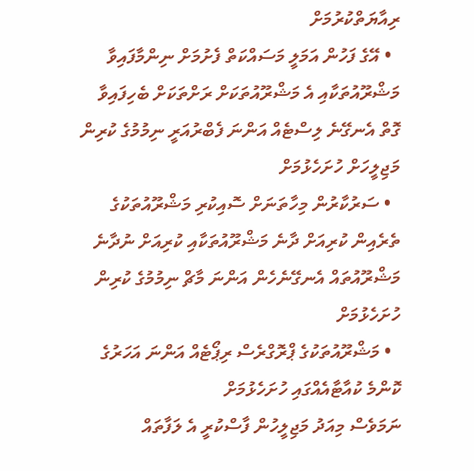ރިއާޔަތްކުރުމަށް
  • އޭގެ ފަހުން އަމަލީ މަސައްކަތް ފެށުމަށް ނިންމާފައިވާ މަޝްރޫއުތަކާއި އެ މަޝްރޫއުތަކަށް ރަށްތަކަށް ބެހިފައިވާ ގޮތް އެނގޭނެ ލިސްޓެއް އަންނަ ފެބްރުއަރީ ނިމުމުގެ ކުރިން މަޖިލީހަށް ހުށަހެޅުމަށް
  • ސަރުކާރުން މިހާތަނަށް ސޮއިކުރި މަޝްރޫއުތަކުގެ ތެރެއިން ކުރިއަށް ދާނެ މަޝްރޫއުތަކާއި ކުރިއަށް ނުދާނެ މަޝްރޫއުތައް އެނގޭނެހެން އަންނަ މާޗް ނިމުމުގެ ކުރިން ހުށަހެޅުމަށް
  • މަޝްރޫއުތަކުގެ ޕްރޮގްރެސް ރިޕޯޓެއް އަންނަ އަހަރުގެ ކޮންމެ ކުއާޓާއެއްގައި ހުށަހެޅުމަށް
ނަމަވެސް މިއަދު މަޖިލީހުން ފާސްކުރީ އެ ލަފާތައް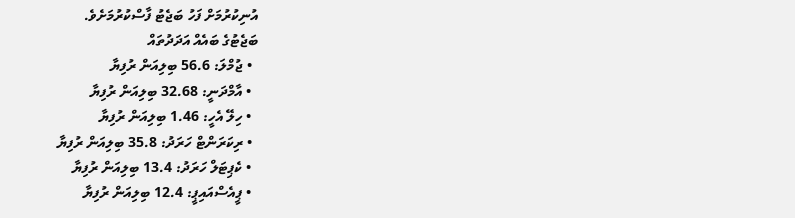އުނިކުރުމަށް ފަހު ބަޖެޓު ފާސްކުރުމަށެވެ.
ބަޖެޓުގެ ބައެއް އަދަދުތައް
  • ޖުމްލަ: 56.6 ބިލިއަން ރުފިޔާ
  • އާމްދަނީ: 32.68 ބިލިއަން ރުފިޔާ
  • ހިލޭ އެހީ: 1.46 ބިލިއަން ރުފިޔާ
  • ރިކަރަންޓް ހަރަދު: 35.8 ބިލިއަން ރުފިޔާ
  • ކެޕިޓަލް ހަރަދު: 13.4 ބިލިއަން ރުފިޔާ
  • ޕީއެސްއައިޕީ: 12.4 ބިލިއަން ރުފިޔާ